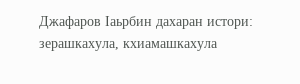Джафаров Iаьрбин дахаран истори: зерашкахула, кхиамашкахула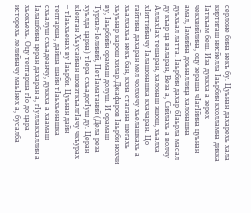серлоне бина некъ бу. Цуьнан дахарехь хала киртигаш нисйелла Iаьрбин кхолламна дикка Iаткъам беш. Иза дуккха а зерех чекхвийлина, оцу зераша чIагIйина цуьнан амал, Iамийна доьналлица халонашна дуьхьал латта. Iаьрбин дахар бIаьрла масал ду къар ца валаран, Веза а, Сийлахь а волчу АллахIах тешаран, халонаш эшош, хьалха хIиттийначу Iалашонашка кхачаран. Цо гайтина дахаран мел чолхечу хьелашкахь а хьалхахьа некъ бан, кхиа стагана шегахь хьуьнар карош хилар.Джафаров Iаьрби нохчи ву, Iаьрбийн орамаш долуш. И орамаш Турпал-Iелиний, ПетIаматаний (Дела реза хуьлда царна) тIера схьадогIуш ду. Церан кIентан Хьусайнан шовзткъалгIачу чкъурах – тIаьхьенах ву Iаьрби. Цуьнан дайн тептарша, дайша шайн тIаьхьенашка схьалуш схьадеанчу, дуккха а хаамаш Iалашбина церан дахаран а, гIуллакхаллин а хьокъехь. Оцу тептарша гIо до цара исторехь лелийначу маьIнех а, бусалба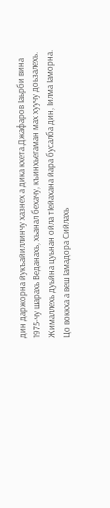дин даржорна йукъайиллинчу хазнех а дика кхета.Джафаров Iаьрби вина 1975-чу шарахь Веданахь, хьанал бехачу, къинхьегаман мах хуучу доьзалехь. Жималлехь дуьйна цуьнан ойла тIейахана йара бусалба дин, Iилма Iаморна. Цо воккха а веш Iамадора Сийлахь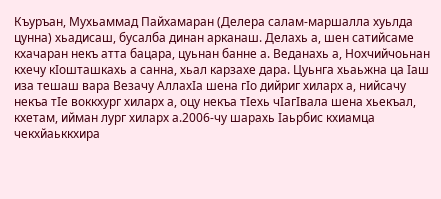Къуръан, Мухьаммад Пайхамаран (Делера салам-маршалла хуьлда цунна) хьадисаш, бусалба динан арканаш. Делахь а, шен сатийсаме кхачаран некъ атта бацара, цуьнан банне а. Веданахь а, Нохчийчоьнан кхечу кIошташкахь а санна, хьал карзахе дара. Цуьнга хьаьжна ца Iаш иза тешаш вара Везачу АллахIа шена гIо дийриг хиларх а, нийсачу некъа тIе воккхург хиларх а, оцу некъа тIехь чIагIвала шена хьекъал, кхетам, ийман лург хиларх а.2006-чу шарахь Iаьрбис кхиамца чекхйаьккхира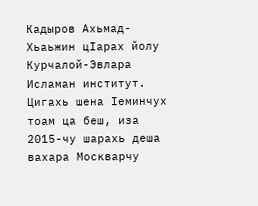Кадыров Ахьмад-Хьаьжин цIарах йолу Курчалой-Эвлара Исламан институт. Цигахь шена Iеминчух тоам ца беш, иза 2015-чу шарахь деша вахара Москварчу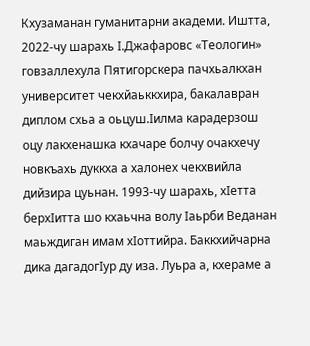Кхузаманан гуманитарни академи. Иштта, 2022-чу шарахь I.Джафаровс «Теологин» говзаллехула Пятигорскера пачхьалкхан университет чекхйаьккхира, бакалавран диплом схьа а оьцуш.Iилма карадерзош оцу лакхенашка кхачаре болчу очакхечу новкъахь дуккха а халонех чекхвийла дийзира цуьнан. 1993-чу шарахь, хIетта берхIитта шо кхаьчна волу Iаьрби Веданан маьждиган имам хIоттийра. Баккхийчарна дика дагадогIур ду иза. Луьра а, кхераме а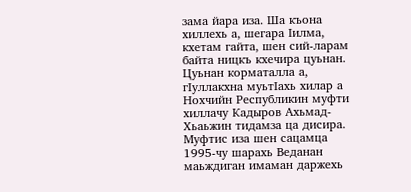зама йара иза. Ша къона хиллехь а, шегара Iилма, кхетам гайта, шен сий-ларам байта ницкъ кхечира цуьнан. Цуьнан корматалла а, гIуллакхна муьтIахь хилар а Нохчийн Республикин муфти хиллачу Кадыров Ахьмад-Хьаьжин тидамза ца дисира. Муфтис иза шен сацамца 1995-чу шарахь Веданан маьждиган имаман даржехь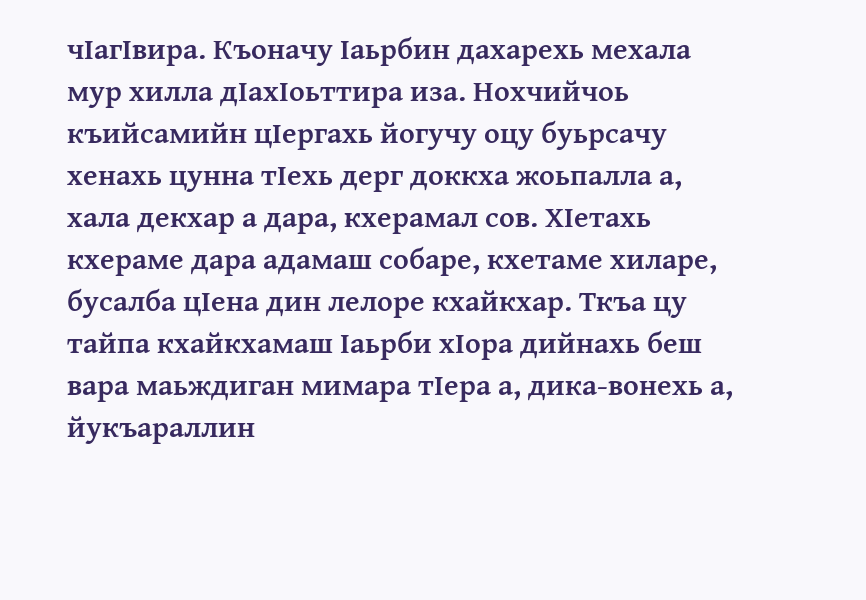чIагIвира. Къоначу Iаьрбин дахарехь мехала мур хилла дIахIоьттира иза. Нохчийчоь къийсамийн цIергахь йогучу оцу буьрсачу хенахь цунна тIехь дерг доккха жоьпалла а, хала декхар а дара, кхерамал сов. ХIетахь кхераме дара адамаш собаре, кхетаме хиларе, бусалба цIена дин лелоре кхайкхар. Ткъа цу тайпа кхайкхамаш Iаьрби хIора дийнахь беш вара маьждиган мимара тIера а, дика-вонехь а, йукъараллин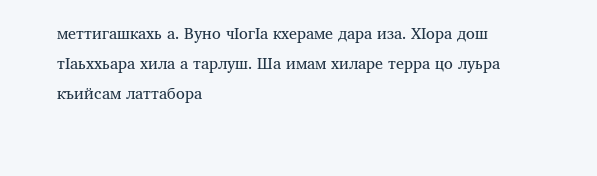меттигашкахь а. Вуно чIогIа кхераме дара иза. ХIора дош тIаьххьара хила а тарлуш. Ша имам хиларе терра цо луьра къийсам латтабора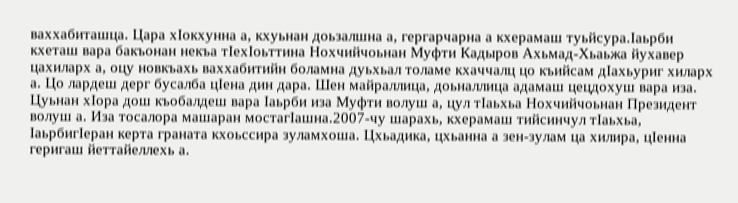ваххабиташца. Цара хIокхунна а, кхуьнан доьзалшна а, гергарчарна а кхерамаш туьйсура.Iаьрби кхеташ вара бакъонан некъа тIехIоьттина Нохчийчоьнан Муфти Кадыров Ахьмад-Хьаьжа йухавер цахиларх а, оцу новкъахь ваххабитийн боламна дуьхьал толаме кхаччалц цо къийсам дIахьуриг хиларх а. Цо лардеш дерг бусалба цIена дин дара. Шен майраллица, доьналлица адамаш цецдохуш вара иза. Цуьнан хIора дош къобалдеш вара Iаьрби иза Муфти волуш а, цул тIаьхьа Нохчийчоьнан Президент волуш а. Иза тосалора машаран мостагIашна.2007-чу шарахь, кхерамаш тийсинчул тIаьхьа, IаьрбигIеран керта граната кхоьссира зуламхоша. Цхьадика, цхьанна а зен-зулам ца хилира, цIенна геригаш йеттайеллехь а.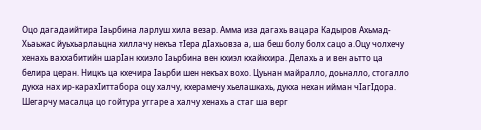Оцо дагадаийтира Iаьрбина ларлуш хила везар. Амма иза дагахь вацара Кадыров Ахьмад-Хьаьжас йуьхьарлаьцна хиллачу некъа тIера дIахьовза а, ша беш болу болх сацо а.Оцу чолхечу хенахь ваххабитийн шарIан кхиэло Iаьрбина вен кхиэл кхайкхира. Делахь а и вен аьтто ца белира церан. Ницкъ ца кхечира Iаьрби шен некъах вохо. Цуьнан майралло, доьналло, стогалло дукха нах ир-карахIиттабора оцу халчу, кхерамечу хьелашкахь, дукха нехан ийман чIагIдора. Шегарчу масалца цо гойтура уггаре а халчу хенахь а стаг ша верг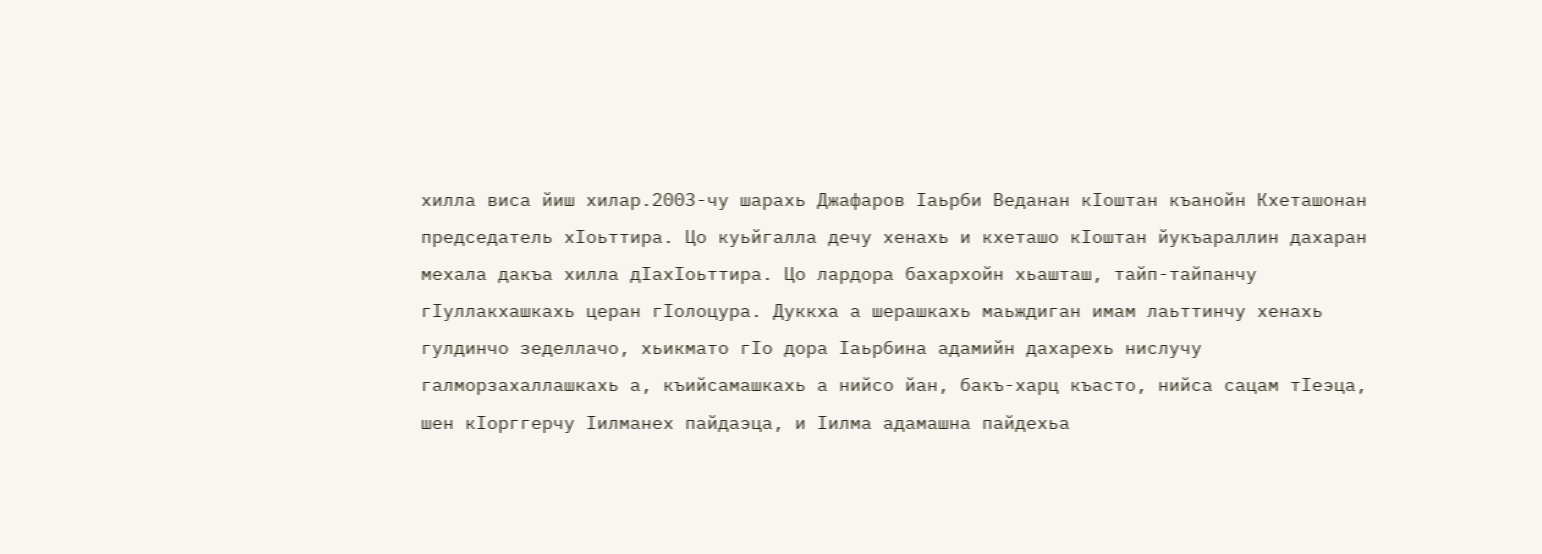хилла виса йиш хилар.2003-чу шарахь Джафаров Iаьрби Веданан кIоштан къанойн Кхеташонан председатель хIоьттира. Цо куьйгалла дечу хенахь и кхеташо кIоштан йукъараллин дахаран мехала дакъа хилла дIахIоьттира. Цо лардора бахархойн хьашташ, тайп-тайпанчу гIуллакхашкахь церан гIолоцура. Дуккха а шерашкахь маьждиган имам лаьттинчу хенахь гулдинчо зеделлачо, хьикмато гIо дора Iаьрбина адамийн дахарехь нислучу галморзахаллашкахь а, къийсамашкахь а нийсо йан, бакъ-харц къасто, нийса сацам тIеэца, шен кIорггерчу Iилманех пайдаэца, и Iилма адамашна пайдехьа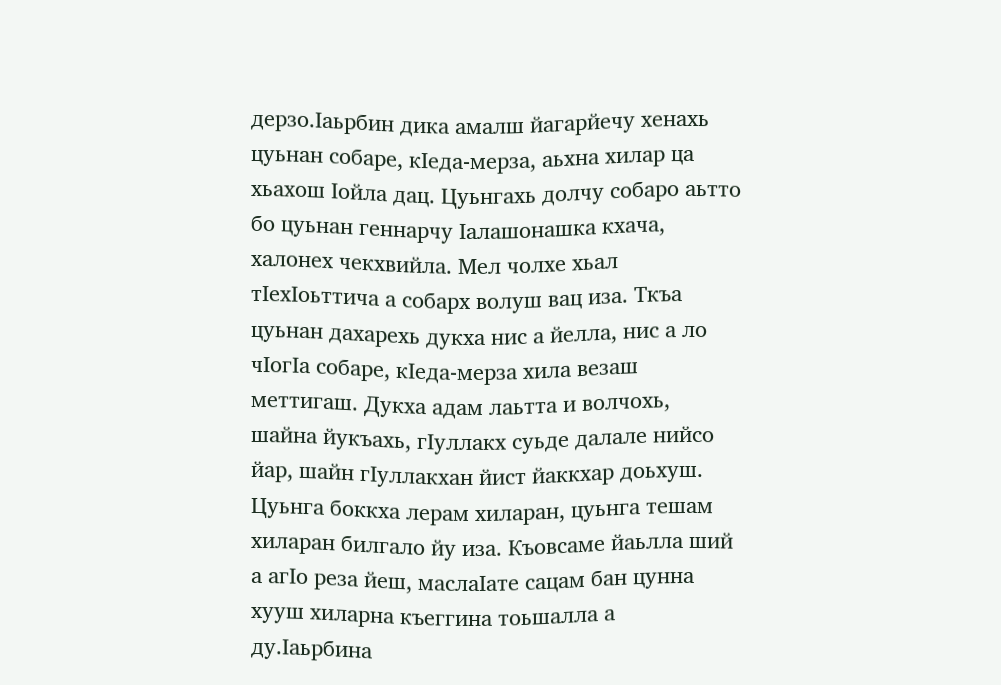дерзо.Iаьрбин дика амалш йагарйечу хенахь цуьнан собаре, кIеда-мерза, аьхна хилар ца хьахош Iойла дац. Цуьнгахь долчу собаро аьтто бо цуьнан геннарчу Iалашонашка кхача, халонех чекхвийла. Мел чолхе хьал тIехIоьттича а собарх волуш вац иза. Ткъа цуьнан дахарехь дукха нис а йелла, нис а ло чIогIа собаре, кIеда-мерза хила везаш меттигаш. Дукха адам лаьтта и волчохь, шайна йукъахь, гIуллакх суьде далале нийсо йар, шайн гIуллакхан йист йаккхар доьхуш. Цуьнга боккха лерам хиларан, цуьнга тешам хиларан билгало йу иза. Къовсаме йаьлла ший а агIо реза йеш, маслаIате сацам бан цунна хууш хиларна къеггина тоьшалла а ду.Iаьрбина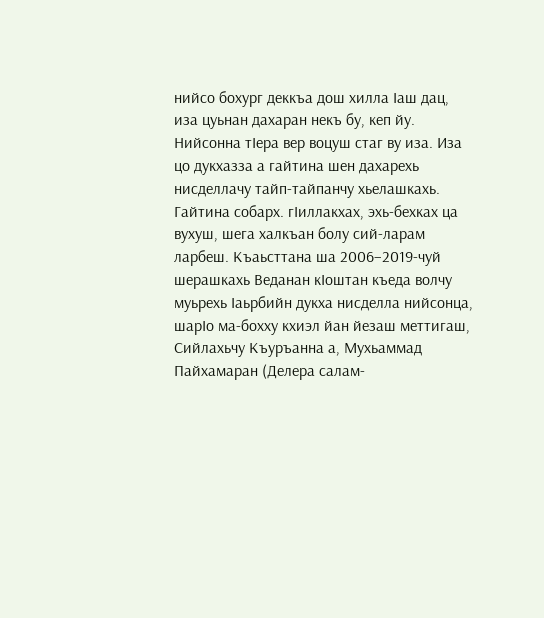нийсо бохург деккъа дош хилла Iаш дац, иза цуьнан дахаран некъ бу, кеп йу. Нийсонна тIера вер воцуш стаг ву иза. Иза цо дукхазза а гайтина шен дахарехь нисделлачу тайп-тайпанчу хьелашкахь. Гайтина собарх. гIиллакхах, эхь-бехках ца вухуш, шега халкъан болу сий-ларам ларбеш. Къаьсттана ша 2006–2019-чуй шерашкахь Веданан кIоштан къеда волчу муьрехь Iаьрбийн дукха нисделла нийсонца, шарIо ма-бохху кхиэл йан йезаш меттигаш, Сийлахьчу Къуръанна а, Мухьаммад Пайхамаран (Делера салам-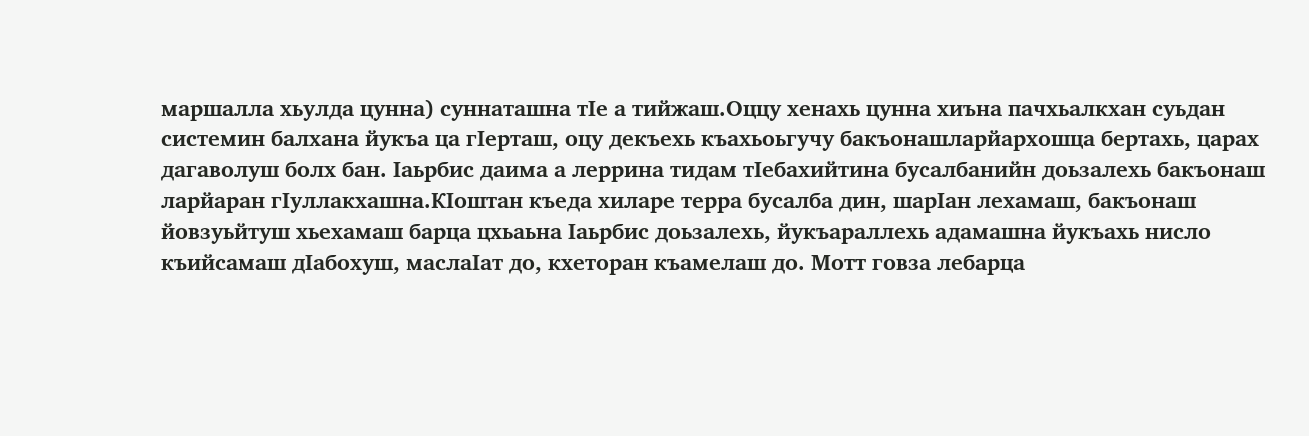маршалла хьулда цунна) суннаташна тIе а тийжаш.Оццу хенахь цунна хиъна пачхьалкхан суьдан системин балхана йукъа ца гIерташ, оцу декъехь къахьоьгучу бакъонашларйархошца бертахь, царах дагаволуш болх бан. Iаьрбис даима а леррина тидам тIебахийтина бусалбанийн доьзалехь бакъонаш ларйаран гIуллакхашна.КIоштан къеда хиларе терра бусалба дин, шарIан лехамаш, бакъонаш йовзуьйтуш хьехамаш барца цхьаьна Iаьрбис доьзалехь, йукъараллехь адамашна йукъахь нисло къийсамаш дIабохуш, маслаIат до, кхеторан къамелаш до. Мотт говза лебарца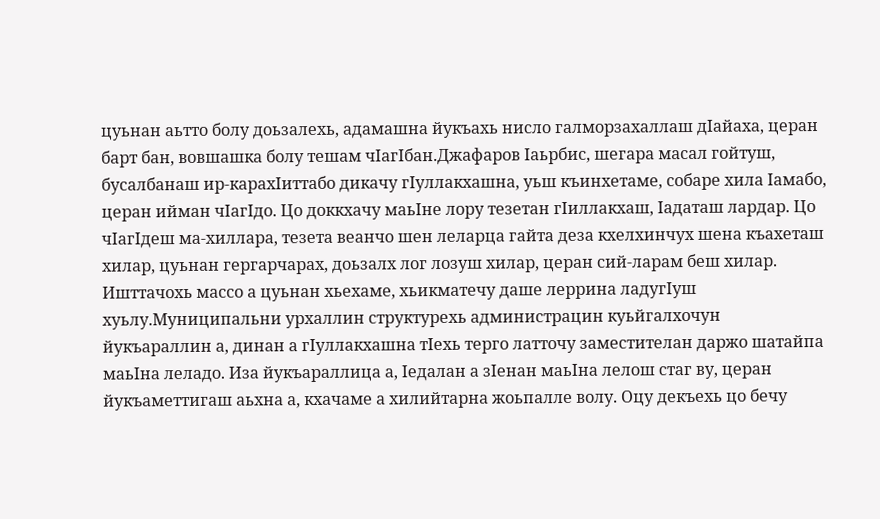цуьнан аьтто болу доьзалехь, адамашна йукъахь нисло галморзахаллаш дIайаха, церан барт бан, вовшашка болу тешам чIагIбан.Джафаров Iаьрбис, шегара масал гойтуш, бусалбанаш ир-карахIиттабо дикачу гIуллакхашна, уьш къинхетаме, собаре хила Iамабо, церан ийман чIагIдо. Цо доккхачу маьIне лору тезетан гIиллакхаш, Iадаташ лардар. Цо чIагIдеш ма-хиллара, тезета веанчо шен леларца гайта деза кхелхинчух шена къахеташ хилар, цуьнан гергарчарах, доьзалх лог лозуш хилар, церан сий-ларам беш хилар. Ишттачохь массо а цуьнан хьехаме, хьикматечу даше леррина ладугIуш хуьлу.Муниципальни урхаллин структурехь администрацин куьйгалхочун йукъараллин а, динан а гIуллакхашна тIехь терго латточу заместителан даржо шатайпа маьIна леладо. Иза йукъараллица а, Iедалан а зIенан маьIна лелош стаг ву, церан йукъаметтигаш аьхна а, кхачаме а хилийтарна жоьпалле волу. Оцу декъехь цо бечу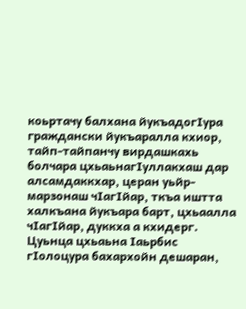коьртачу балхана йукъадогIура граждански йукъаралла кхиор, тайп-тайпанчу вирдашкахь болчара цхьаьнагIуллакхаш дар алсамдаккхар, церан уьйр-марзонаш чIагIйар, ткъа иштта халкъана йукъара барт, цхьаалла чIагIйар, дуккха а кхидерг. Цуьнца цхьаьна Iаьрбис гIолоцура бахархойн дешаран,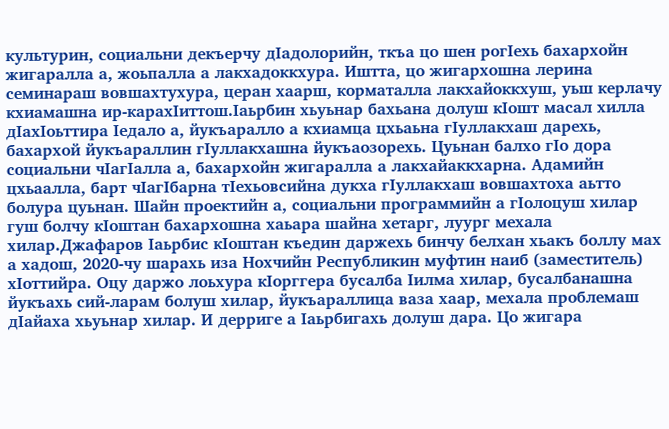культурин, социальни декъерчу дIадолорийн, ткъа цо шен рогIехь бахархойн жигаралла а, жоьпалла а лакхадоккхура. Иштта, цо жигархошна лерина семинараш вовшахтухура, церан хаарш, корматалла лакхайоккхуш, уьш керлачу кхиамашна ир-карахIиттош.Iаьрбин хьуьнар бахьана долуш кIошт масал хилла дIахIоьттира Iедало а, йукъаралло а кхиамца цхьаьна гIуллакхаш дарехь, бахархой йукъараллин гIуллакхашна йукъаозорехь. Цуьнан балхо гIо дора социальни чIагIалла а, бахархойн жигаралла а лакхайаккхарна. Адамийн цхьаалла, барт чIагIбарна тIехьовсийна дукха гIуллакхаш вовшахтоха аьтто болура цуьнан. Шайн проектийн а, социальни программийн а гIолоцуш хилар гуш болчу кIоштан бахархошна хаьара шайна хетарг, луург мехала хилар.Джафаров Iаьрбис кIоштан къедин даржехь бинчу белхан хьакъ боллу мах а хадош, 2020-чу шарахь иза Нохчийн Республикин муфтин наиб (заместитель) хIоттийра. Оцу даржо лоьхура кIорггера бусалба Iилма хилар, бусалбанашна йукъахь сий-ларам болуш хилар, йукъараллица ваза хаар, мехала проблемаш дIайаха хьуьнар хилар. И дерриге а Iаьрбигахь долуш дара. Цо жигара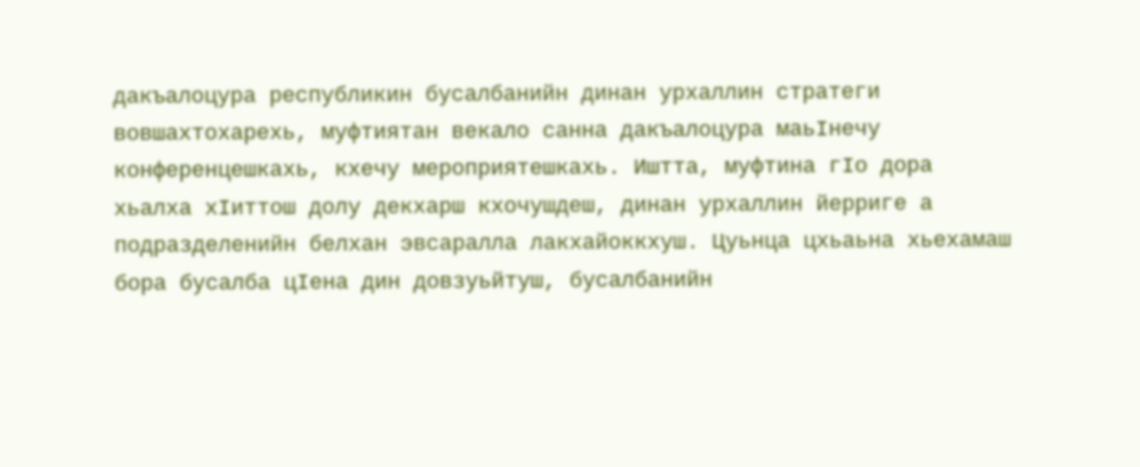дакъалоцура республикин бусалбанийн динан урхаллин стратеги вовшахтохарехь, муфтиятан векало санна дакъалоцура маьIнечу конференцешкахь, кхечу мероприятешкахь. Иштта, муфтина гIо дора хьалха хIиттош долу декхарш кхочушдеш, динан урхаллин йерриге а подразделенийн белхан эвсаралла лакхайоккхуш. Цуьнца цхьаьна хьехамаш бора бусалба цIена дин довзуьйтуш, бусалбанийн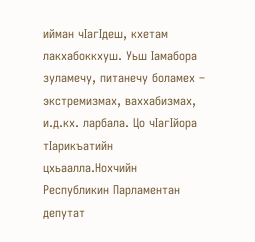ийман чIагIдеш, кхетам лакхабоккхуш. Уьш Iамабора зуламечу, питанечу боламех – экстремизмах, ваххабизмах, и.д.кх. ларбала. Цо чIагIйора тIарикъатийн цхьаалла.Нохчийн Республикин Парламентан депутат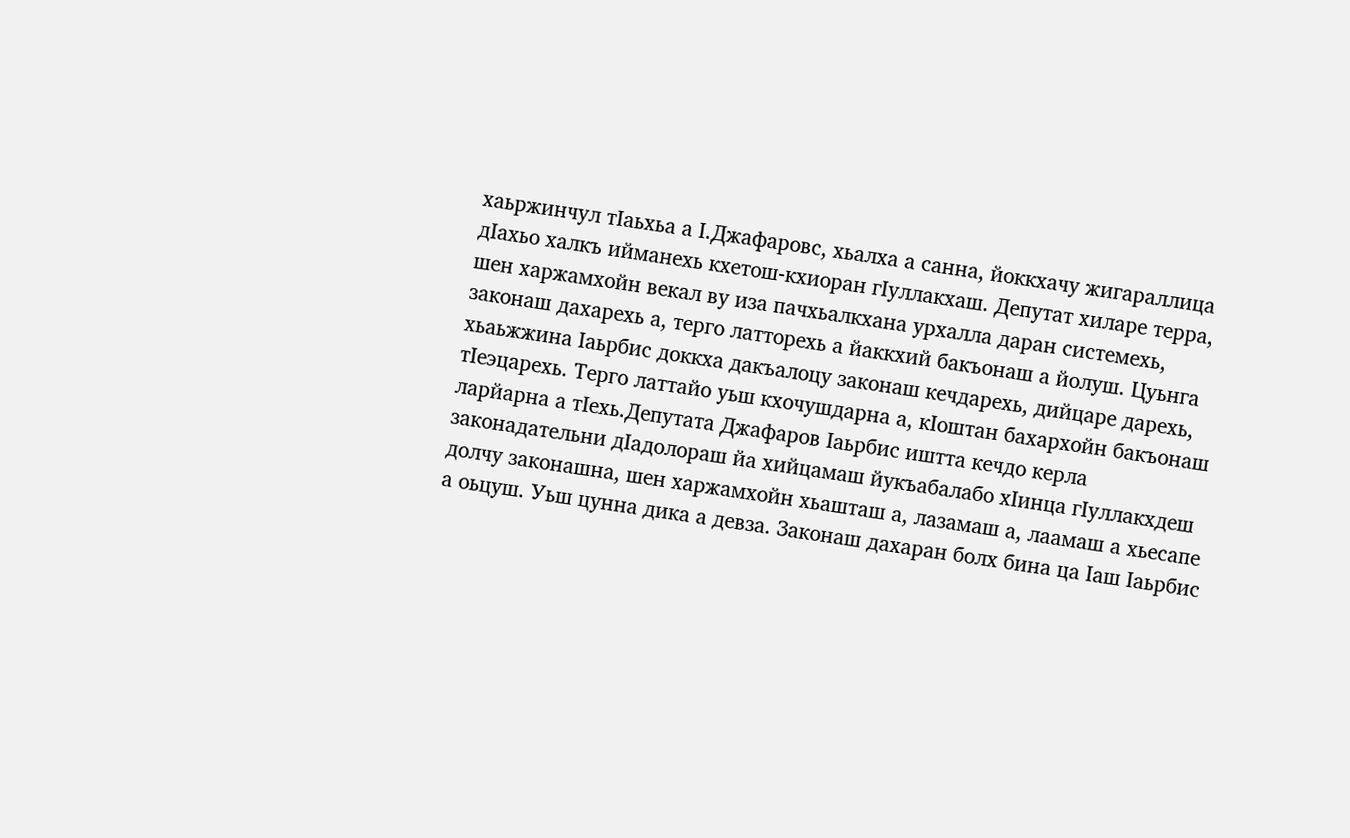хаьржинчул тIаьхьа а I.Джафаровс, хьалха а санна, йоккхачу жигараллица дIахьо халкъ ийманехь кхетош-кхиоран гIуллакхаш. Депутат хиларе терра, шен харжамхойн векал ву иза пачхьалкхана урхалла даран системехь, законаш дахарехь а, терго латторехь а йаккхий бакъонаш а йолуш. Цуьнга хьаьжжина Iаьрбис доккха дакъалоцу законаш кечдарехь, дийцаре дарехь, тIеэцарехь. Терго латтайо уьш кхочушдарна а, кIоштан бахархойн бакъонаш ларйарна а тIехь.Депутата Джафаров Iаьрбис иштта кечдо керла законадательни дIадолораш йа хийцамаш йукъабалабо хIинца гIуллакхдеш долчу законашна, шен харжамхойн хьашташ а, лазамаш а, лаамаш а хьесапе а оьцуш. Уьш цунна дика а девза. Законаш дахаран болх бина ца Iаш Iаьрбис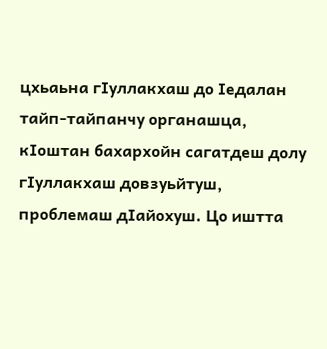цхьаьна гIуллакхаш до Iедалан тайп-тайпанчу органашца, кIоштан бахархойн сагатдеш долу гIуллакхаш довзуьйтуш, проблемаш дIайохуш. Цо иштта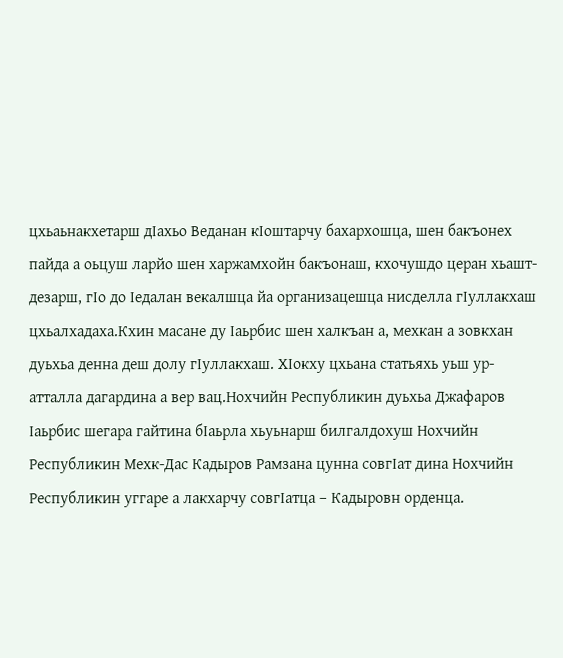цхьаьнакхетарш дIахьо Веданан кIоштарчу бахархошца, шен бакъонех пайда а оьцуш ларйо шен харжамхойн бакъонаш, кхочушдо церан хьашт-дезарш, гIо до Iедалан векалшца йа организацешца нисделла гIуллакхаш цхьалхадаха.Кхин масане ду Iаьрбис шен халкъан а, мехкан а зовкхан дуьхьа денна деш долу гIуллакхаш. ХIокху цхьана статьяхь уьш ур-атталла дагардина а вер вац.Нохчийн Республикин дуьхьа Джафаров Iаьрбис шегара гайтина бIаьрла хьуьнарш билгалдохуш Нохчийн Республикин Мехк-Дас Кадыров Рамзана цунна совгIат дина Нохчийн Республикин уггаре а лакхарчу совгIатца – Кадыровн орденца.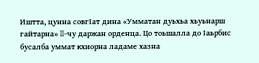Иштта, цунна совгIат дина «Умматан дуьхьа хьуьнарш гайтарна» II-чу даржан орденца. Цо тоьшалла до Iаьрбис бусалба уммат кхиорна ладаме хазна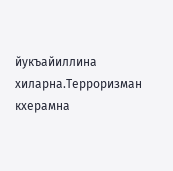йукъайиллина хиларна.Терроризман кхерамна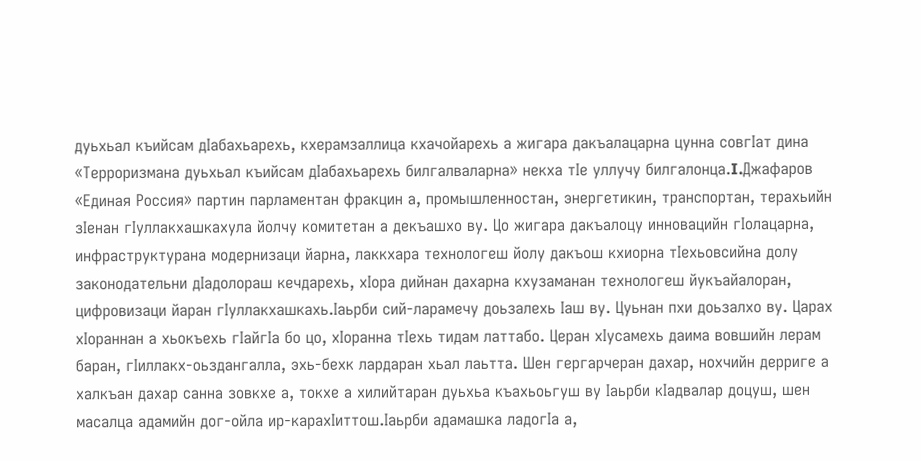дуьхьал къийсам дIабахьарехь, кхерамзаллица кхачойарехь а жигара дакъалацарна цунна совгIат дина «Терроризмана дуьхьал къийсам дIабахьарехь билгалваларна» некха тIе уллучу билгалонца.I.Джафаров «Единая Россия» партин парламентан фракцин а, промышленностан, энергетикин, транспортан, терахьийн зIенан гIуллакхашкахула йолчу комитетан а декъашхо ву. Цо жигара дакъалоцу инновацийн гIолацарна, инфраструктурана модернизаци йарна, лаккхара технологеш йолу дакъош кхиорна тIехьовсийна долу законодательни дIадолораш кечдарехь, хIора дийнан дахарна кхузаманан технологеш йукъайалоран, цифровизаци йаран гIуллакхашкахь.Iаьрби сий-ларамечу доьзалехь Iаш ву. Цуьнан пхи доьзалхо ву. Царах хIораннан а хьокъехь гIайгIа бо цо, хIоранна тIехь тидам латтабо. Церан хIусамехь даима вовшийн лерам баран, гIиллакх-оьздангалла, эхь-бехк лардаран хьал лаьтта. Шен гергарчеран дахар, нохчийн дерриге а халкъан дахар санна зовкхе а, токхе а хилийтаран дуьхьа къахьоьгуш ву Iаьрби кIадвалар доцуш, шен масалца адамийн дог-ойла ир-карахIиттош.Iаьрби адамашка ладогIа а,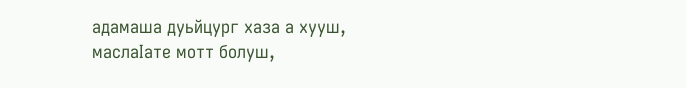адамаша дуьйцург хаза а хууш, маслаIате мотт болуш,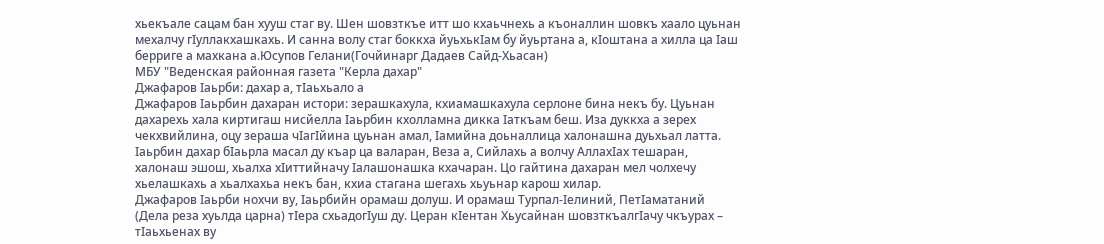хьекъале сацам бан хууш стаг ву. Шен шовзткъе итт шо кхаьчнехь а къоналлин шовкъ хаало цуьнан мехалчу гIуллакхашкахь. И санна волу стаг боккха йуьхькIам бу йуьртана а, кIоштана а хилла ца Iаш берриге а махкана а.Юсупов Гелани(Гочйинарг Дадаев Сайд-Хьасан)
МБУ "Веденская районная газета "Керла дахар"
Джафаров Iаьрби: дахар а, тIаьхьало а
Джафаров Iаьрбин дахаран истори: зерашкахула, кхиамашкахула серлоне бина некъ бу. Цуьнан дахарехь хала киртигаш нисйелла Iаьрбин кхолламна дикка Iаткъам беш. Иза дуккха а зерех чекхвийлина, оцу зераша чIагIйина цуьнан амал, Iамийна доьналлица халонашна дуьхьал латта. Iаьрбин дахар бIаьрла масал ду къар ца валаран, Веза а, Сийлахь а волчу АллахIах тешаран, халонаш эшош, хьалха хIиттийначу Iалашонашка кхачаран. Цо гайтина дахаран мел чолхечу хьелашкахь а хьалхахьа некъ бан, кхиа стагана шегахь хьуьнар карош хилар.
Джафаров Iаьрби нохчи ву, Iаьрбийн орамаш долуш. И орамаш Турпал-Iелиний, ПетIаматаний (Дела реза хуьлда царна) тIера схьадогIуш ду. Церан кIентан Хьусайнан шовзткъалгIачу чкъурах – тIаьхьенах ву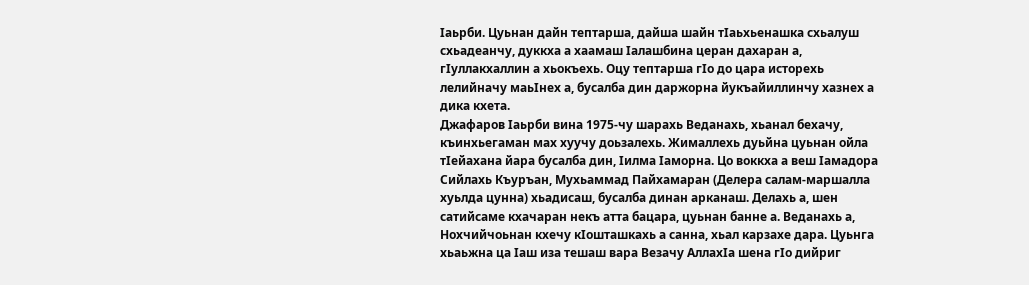Iаьрби. Цуьнан дайн тептарша, дайша шайн тIаьхьенашка схьалуш схьадеанчу, дуккха а хаамаш Iалашбина церан дахаран а, гIуллакхаллин а хьокъехь. Оцу тептарша гIо до цара исторехь лелийначу маьIнех а, бусалба дин даржорна йукъайиллинчу хазнех а дика кхета.
Джафаров Iаьрби вина 1975-чу шарахь Веданахь, хьанал бехачу, къинхьегаман мах хуучу доьзалехь. Жималлехь дуьйна цуьнан ойла тIейахана йара бусалба дин, Iилма Iаморна. Цо воккха а веш Iамадора Сийлахь Къуръан, Мухьаммад Пайхамаран (Делера салам-маршалла хуьлда цунна) хьадисаш, бусалба динан арканаш. Делахь а, шен сатийсаме кхачаран некъ атта бацара, цуьнан банне а. Веданахь а, Нохчийчоьнан кхечу кIошташкахь а санна, хьал карзахе дара. Цуьнга хьаьжна ца Iаш иза тешаш вара Везачу АллахIа шена гIо дийриг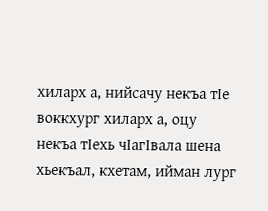хиларх а, нийсачу некъа тIе воккхург хиларх а, оцу некъа тIехь чIагIвала шена хьекъал, кхетам, ийман лург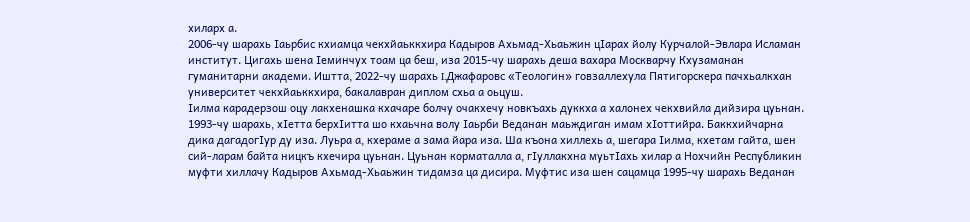хиларх а.
2006-чу шарахь Iаьрбис кхиамца чекхйаьккхира Кадыров Ахьмад-Хьаьжин цIарах йолу Курчалой-Эвлара Исламан институт. Цигахь шена Iеминчух тоам ца беш, иза 2015-чу шарахь деша вахара Москварчу Кхузаманан гуманитарни академи. Иштта, 2022-чу шарахь I.Джафаровс «Теологин» говзаллехула Пятигорскера пачхьалкхан университет чекхйаьккхира, бакалавран диплом схьа а оьцуш.
Iилма карадерзош оцу лакхенашка кхачаре болчу очакхечу новкъахь дуккха а халонех чекхвийла дийзира цуьнан. 1993-чу шарахь, хIетта берхIитта шо кхаьчна волу Iаьрби Веданан маьждиган имам хIоттийра. Баккхийчарна дика дагадогIур ду иза. Луьра а, кхераме а зама йара иза. Ша къона хиллехь а, шегара Iилма, кхетам гайта, шен сий-ларам байта ницкъ кхечира цуьнан. Цуьнан корматалла а, гIуллакхна муьтIахь хилар а Нохчийн Республикин муфти хиллачу Кадыров Ахьмад-Хьаьжин тидамза ца дисира. Муфтис иза шен сацамца 1995-чу шарахь Веданан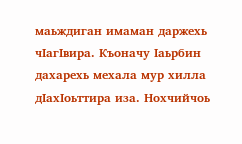маьждиган имаман даржехь чIагIвира. Къоначу Iаьрбин дахарехь мехала мур хилла дIахIоьттира иза. Нохчийчоь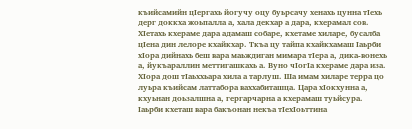къийсамийн цIергахь йогучу оцу буьрсачу хенахь цунна тIехь дерг доккха жоьпалла а, хала декхар а дара, кхерамал сов. ХIетахь кхераме дара адамаш собаре, кхетаме хиларе, бусалба цIена дин лелоре кхайкхар. Ткъа цу тайпа кхайкхамаш Iаьрби хIора дийнахь беш вара маьждиган мимара тIера а, дика-вонехь а, йукъараллин меттигашкахь а. Вуно чIогIа кхераме дара иза. ХIора дош тIаьххьара хила а тарлуш. Ша имам хиларе терра цо луьра къийсам латтабора ваххабиташца. Цара хIокхунна а, кхуьнан доьзалшна а, гергарчарна а кхерамаш туьйсура.
Iаьрби кхеташ вара бакъонан некъа тIехIоьттина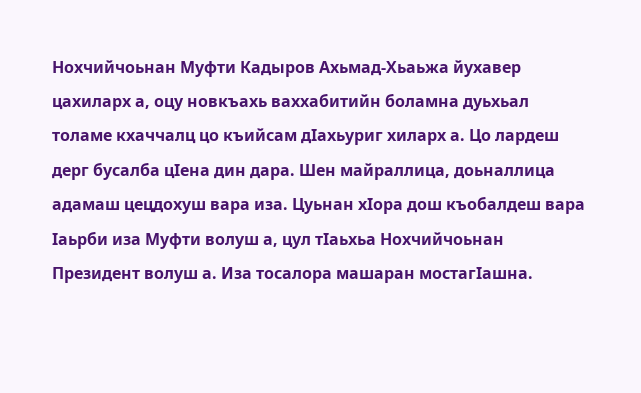Нохчийчоьнан Муфти Кадыров Ахьмад-Хьаьжа йухавер цахиларх а, оцу новкъахь ваххабитийн боламна дуьхьал толаме кхаччалц цо къийсам дIахьуриг хиларх а. Цо лардеш дерг бусалба цIена дин дара. Шен майраллица, доьналлица адамаш цецдохуш вара иза. Цуьнан хIора дош къобалдеш вара Iаьрби иза Муфти волуш а, цул тIаьхьа Нохчийчоьнан Президент волуш а. Иза тосалора машаран мостагIашна.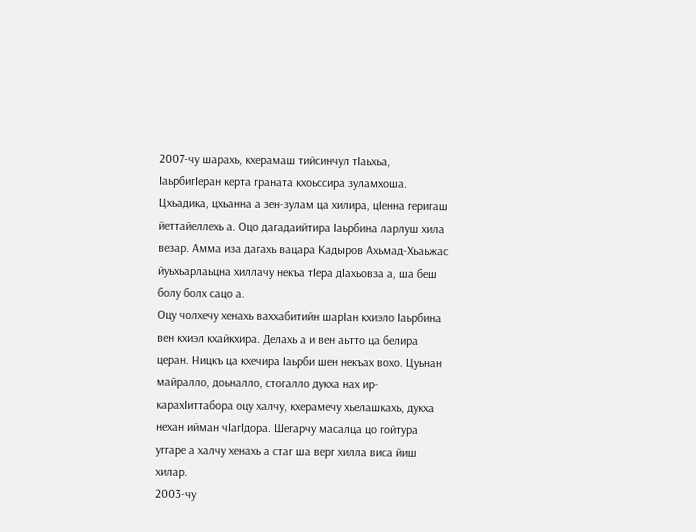2007-чу шарахь, кхерамаш тийсинчул тIаьхьа, IаьрбигIеран керта граната кхоьссира зуламхоша. Цхьадика, цхьанна а зен-зулам ца хилира, цIенна геригаш йеттайеллехь а. Оцо дагадаийтира Iаьрбина ларлуш хила везар. Амма иза дагахь вацара Кадыров Ахьмад-Хьаьжас йуьхьарлаьцна хиллачу некъа тIера дIахьовза а, ша беш болу болх сацо а.
Оцу чолхечу хенахь ваххабитийн шарIан кхиэло Iаьрбина вен кхиэл кхайкхира. Делахь а и вен аьтто ца белира церан. Ницкъ ца кхечира Iаьрби шен некъах вохо. Цуьнан майралло, доьналло, стогалло дукха нах ир-карахIиттабора оцу халчу, кхерамечу хьелашкахь, дукха нехан ийман чIагIдора. Шегарчу масалца цо гойтура уггаре а халчу хенахь а стаг ша верг хилла виса йиш хилар.
2003-чу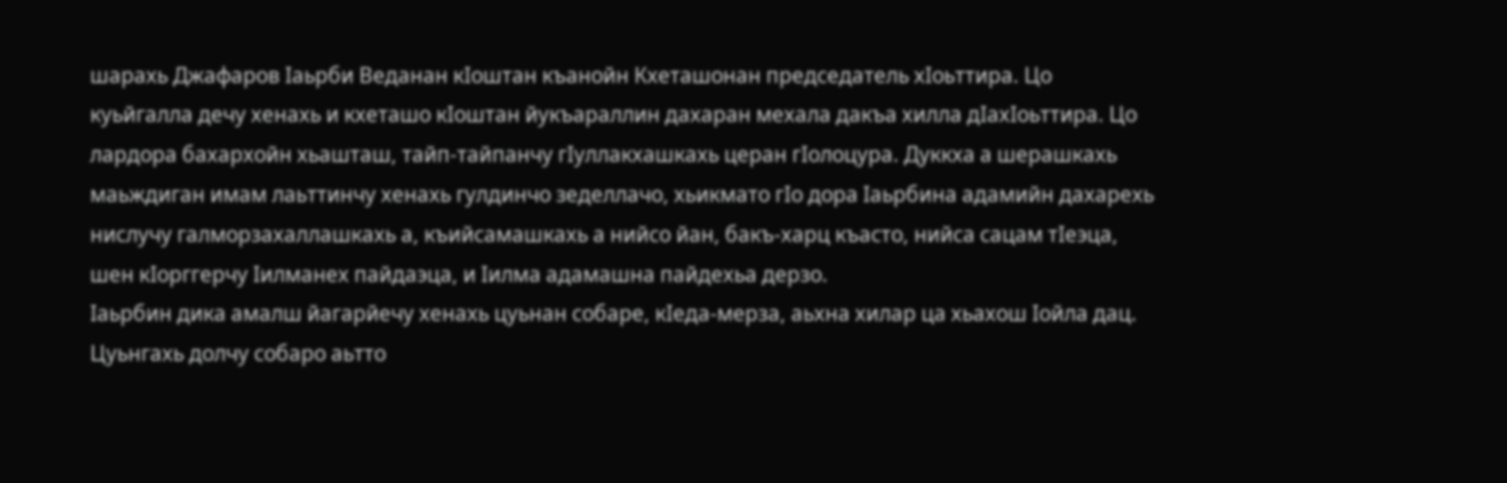шарахь Джафаров Iаьрби Веданан кIоштан къанойн Кхеташонан председатель хIоьттира. Цо куьйгалла дечу хенахь и кхеташо кIоштан йукъараллин дахаран мехала дакъа хилла дIахIоьттира. Цо лардора бахархойн хьашташ, тайп-тайпанчу гIуллакхашкахь церан гIолоцура. Дуккха а шерашкахь маьждиган имам лаьттинчу хенахь гулдинчо зеделлачо, хьикмато гIо дора Iаьрбина адамийн дахарехь нислучу галморзахаллашкахь а, къийсамашкахь а нийсо йан, бакъ-харц къасто, нийса сацам тIеэца, шен кIорггерчу Iилманех пайдаэца, и Iилма адамашна пайдехьа дерзо.
Iаьрбин дика амалш йагарйечу хенахь цуьнан собаре, кIеда-мерза, аьхна хилар ца хьахош Iойла дац. Цуьнгахь долчу собаро аьтто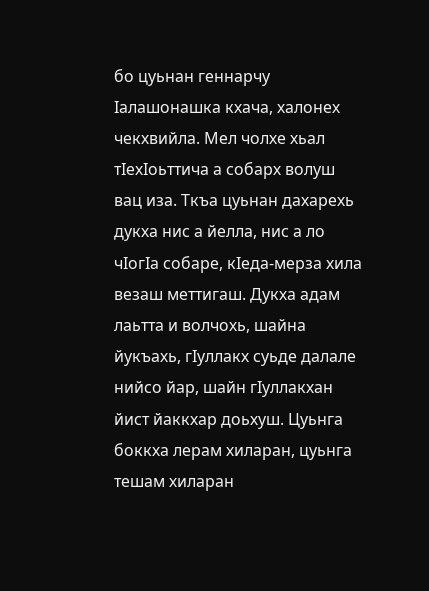бо цуьнан геннарчу Iалашонашка кхача, халонех чекхвийла. Мел чолхе хьал тIехIоьттича а собарх волуш вац иза. Ткъа цуьнан дахарехь дукха нис а йелла, нис а ло чIогIа собаре, кIеда-мерза хила везаш меттигаш. Дукха адам лаьтта и волчохь, шайна йукъахь, гIуллакх суьде далале нийсо йар, шайн гIуллакхан йист йаккхар доьхуш. Цуьнга боккха лерам хиларан, цуьнга тешам хиларан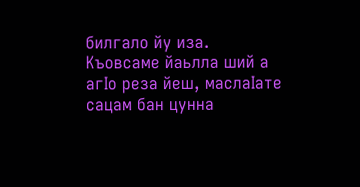билгало йу иза. Къовсаме йаьлла ший а агIо реза йеш, маслаIате сацам бан цунна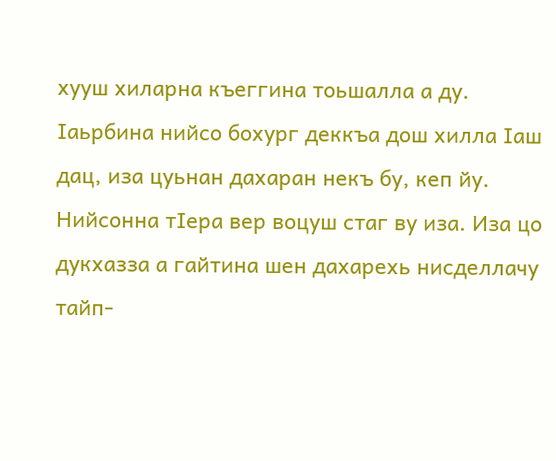хууш хиларна къеггина тоьшалла а ду.
Iаьрбина нийсо бохург деккъа дош хилла Iаш дац, иза цуьнан дахаран некъ бу, кеп йу. Нийсонна тIера вер воцуш стаг ву иза. Иза цо дукхазза а гайтина шен дахарехь нисделлачу тайп-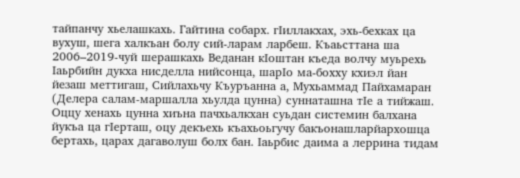тайпанчу хьелашкахь. Гайтина собарх. гIиллакхах, эхь-бехках ца вухуш, шега халкъан болу сий-ларам ларбеш. Къаьсттана ша 2006–2019-чуй шерашкахь Веданан кIоштан къеда волчу муьрехь Iаьрбийн дукха нисделла нийсонца, шарIо ма-бохху кхиэл йан йезаш меттигаш, Сийлахьчу Къуръанна а, Мухьаммад Пайхамаран (Делера салам-маршалла хьулда цунна) суннаташна тIе а тийжаш.
Оццу хенахь цунна хиъна пачхьалкхан суьдан системин балхана йукъа ца гIерташ, оцу декъехь къахьоьгучу бакъонашларйархошца бертахь, царах дагаволуш болх бан. Iаьрбис даима а леррина тидам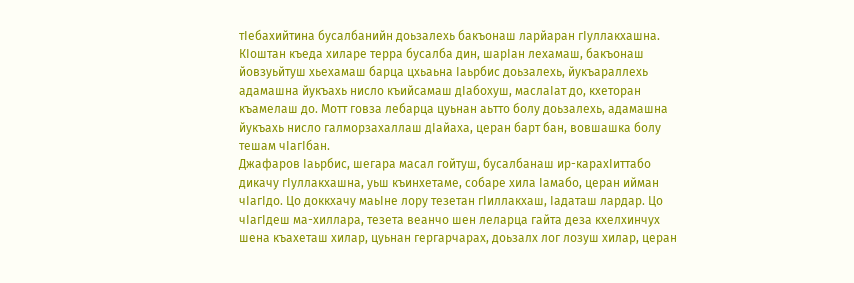тIебахийтина бусалбанийн доьзалехь бакъонаш ларйаран гIуллакхашна.
КIоштан къеда хиларе терра бусалба дин, шарIан лехамаш, бакъонаш йовзуьйтуш хьехамаш барца цхьаьна Iаьрбис доьзалехь, йукъараллехь адамашна йукъахь нисло къийсамаш дIабохуш, маслаIат до, кхеторан къамелаш до. Мотт говза лебарца цуьнан аьтто болу доьзалехь, адамашна йукъахь нисло галморзахаллаш дIайаха, церан барт бан, вовшашка болу тешам чIагIбан.
Джафаров Iаьрбис, шегара масал гойтуш, бусалбанаш ир-карахIиттабо дикачу гIуллакхашна, уьш къинхетаме, собаре хила Iамабо, церан ийман чIагIдо. Цо доккхачу маьIне лору тезетан гIиллакхаш, Iадаташ лардар. Цо чIагIдеш ма-хиллара, тезета веанчо шен леларца гайта деза кхелхинчух шена къахеташ хилар, цуьнан гергарчарах, доьзалх лог лозуш хилар, церан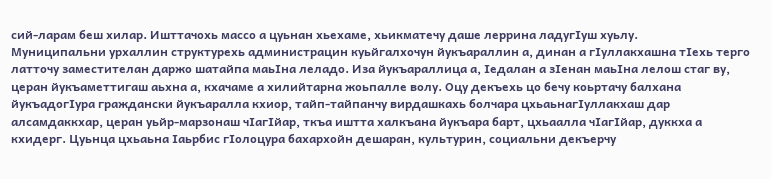сий-ларам беш хилар. Ишттачохь массо а цуьнан хьехаме, хьикматечу даше леррина ладугIуш хуьлу.
Муниципальни урхаллин структурехь администрацин куьйгалхочун йукъараллин а, динан а гIуллакхашна тIехь терго латточу заместителан даржо шатайпа маьIна леладо. Иза йукъараллица а, Iедалан а зIенан маьIна лелош стаг ву, церан йукъаметтигаш аьхна а, кхачаме а хилийтарна жоьпалле волу. Оцу декъехь цо бечу коьртачу балхана йукъадогIура граждански йукъаралла кхиор, тайп-тайпанчу вирдашкахь болчара цхьаьнагIуллакхаш дар алсамдаккхар, церан уьйр-марзонаш чIагIйар, ткъа иштта халкъана йукъара барт, цхьаалла чIагIйар, дуккха а кхидерг. Цуьнца цхьаьна Iаьрбис гIолоцура бахархойн дешаран, культурин, социальни декъерчу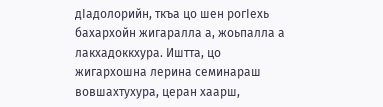дIадолорийн, ткъа цо шен рогIехь бахархойн жигаралла а, жоьпалла а лакхадоккхура. Иштта, цо жигархошна лерина семинараш вовшахтухура, церан хаарш,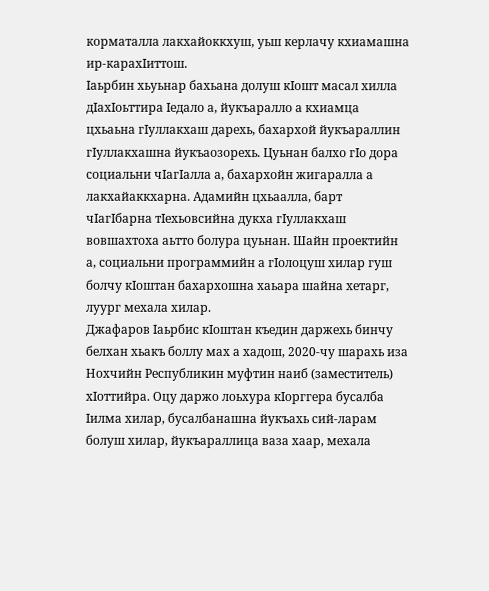корматалла лакхайоккхуш, уьш керлачу кхиамашна ир-карахIиттош.
Iаьрбин хьуьнар бахьана долуш кIошт масал хилла дIахIоьттира Iедало а, йукъаралло а кхиамца цхьаьна гIуллакхаш дарехь, бахархой йукъараллин гIуллакхашна йукъаозорехь. Цуьнан балхо гIо дора социальни чIагIалла а, бахархойн жигаралла а лакхайаккхарна. Адамийн цхьаалла, барт чIагIбарна тIехьовсийна дукха гIуллакхаш вовшахтоха аьтто болура цуьнан. Шайн проектийн а, социальни программийн а гIолоцуш хилар гуш болчу кIоштан бахархошна хаьара шайна хетарг, луург мехала хилар.
Джафаров Iаьрбис кIоштан къедин даржехь бинчу белхан хьакъ боллу мах а хадош, 2020-чу шарахь иза Нохчийн Республикин муфтин наиб (заместитель) хIоттийра. Оцу даржо лоьхура кIорггера бусалба Iилма хилар, бусалбанашна йукъахь сий-ларам болуш хилар, йукъараллица ваза хаар, мехала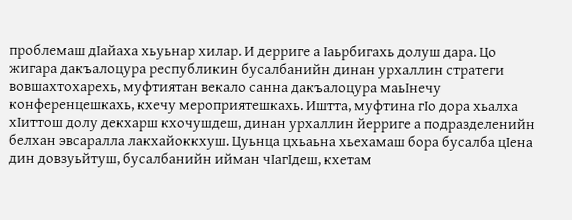проблемаш дIайаха хьуьнар хилар. И дерриге а Iаьрбигахь долуш дара. Цо жигара дакъалоцура республикин бусалбанийн динан урхаллин стратеги вовшахтохарехь, муфтиятан векало санна дакъалоцура маьIнечу конференцешкахь, кхечу мероприятешкахь. Иштта, муфтина гIо дора хьалха хIиттош долу декхарш кхочушдеш, динан урхаллин йерриге а подразделенийн белхан эвсаралла лакхайоккхуш. Цуьнца цхьаьна хьехамаш бора бусалба цIена дин довзуьйтуш, бусалбанийн ийман чIагIдеш, кхетам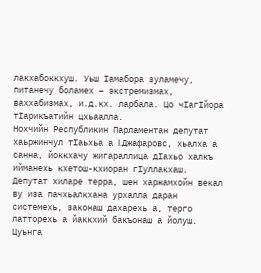лакхабоккхуш. Уьш Iамабора зуламечу, питанечу боламех – экстремизмах, ваххабизмах, и.д.кх. ларбала. Цо чIагIйора тIарикъатийн цхьаалла.
Нохчийн Республикин Парламентан депутат хаьржинчул тIаьхьа а I.Джафаровс, хьалха а санна, йоккхачу жигараллица дIахьо халкъ ийманехь кхетош-кхиоран гIуллакхаш. Депутат хиларе терра, шен харжамхойн векал ву иза пачхьалкхана урхалла даран системехь, законаш дахарехь а, терго латторехь а йаккхий бакъонаш а йолуш. Цуьнга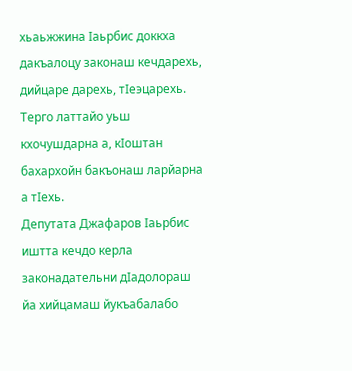хьаьжжина Iаьрбис доккха дакъалоцу законаш кечдарехь, дийцаре дарехь, тIеэцарехь. Терго латтайо уьш кхочушдарна а, кIоштан бахархойн бакъонаш ларйарна а тIехь.
Депутата Джафаров Iаьрбис иштта кечдо керла законадательни дIадолораш йа хийцамаш йукъабалабо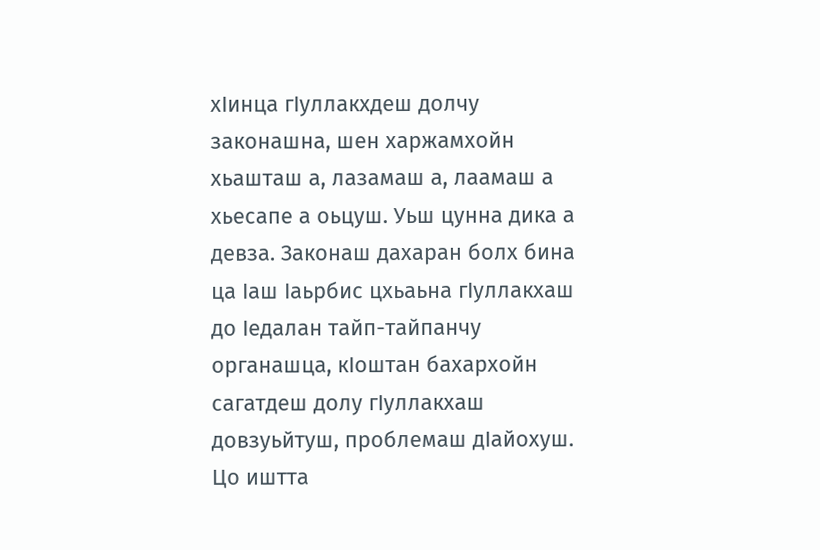хIинца гIуллакхдеш долчу законашна, шен харжамхойн хьашташ а, лазамаш а, лаамаш а хьесапе а оьцуш. Уьш цунна дика а девза. Законаш дахаран болх бина ца Iаш Iаьрбис цхьаьна гIуллакхаш до Iедалан тайп-тайпанчу органашца, кIоштан бахархойн сагатдеш долу гIуллакхаш довзуьйтуш, проблемаш дIайохуш. Цо иштта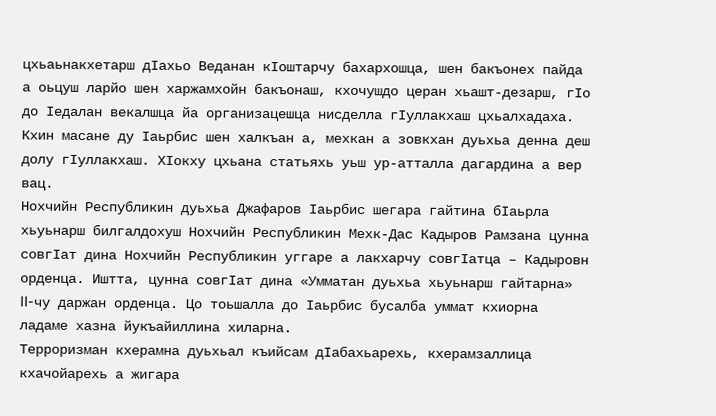цхьаьнакхетарш дIахьо Веданан кIоштарчу бахархошца, шен бакъонех пайда а оьцуш ларйо шен харжамхойн бакъонаш, кхочушдо церан хьашт-дезарш, гIо до Iедалан векалшца йа организацешца нисделла гIуллакхаш цхьалхадаха.
Кхин масане ду Iаьрбис шен халкъан а, мехкан а зовкхан дуьхьа денна деш долу гIуллакхаш. ХIокху цхьана статьяхь уьш ур-атталла дагардина а вер вац.
Нохчийн Республикин дуьхьа Джафаров Iаьрбис шегара гайтина бIаьрла хьуьнарш билгалдохуш Нохчийн Республикин Мехк-Дас Кадыров Рамзана цунна совгIат дина Нохчийн Республикин уггаре а лакхарчу совгIатца – Кадыровн орденца. Иштта, цунна совгIат дина «Умматан дуьхьа хьуьнарш гайтарна» II-чу даржан орденца. Цо тоьшалла до Iаьрбис бусалба уммат кхиорна ладаме хазна йукъайиллина хиларна.
Терроризман кхерамна дуьхьал къийсам дIабахьарехь, кхерамзаллица кхачойарехь а жигара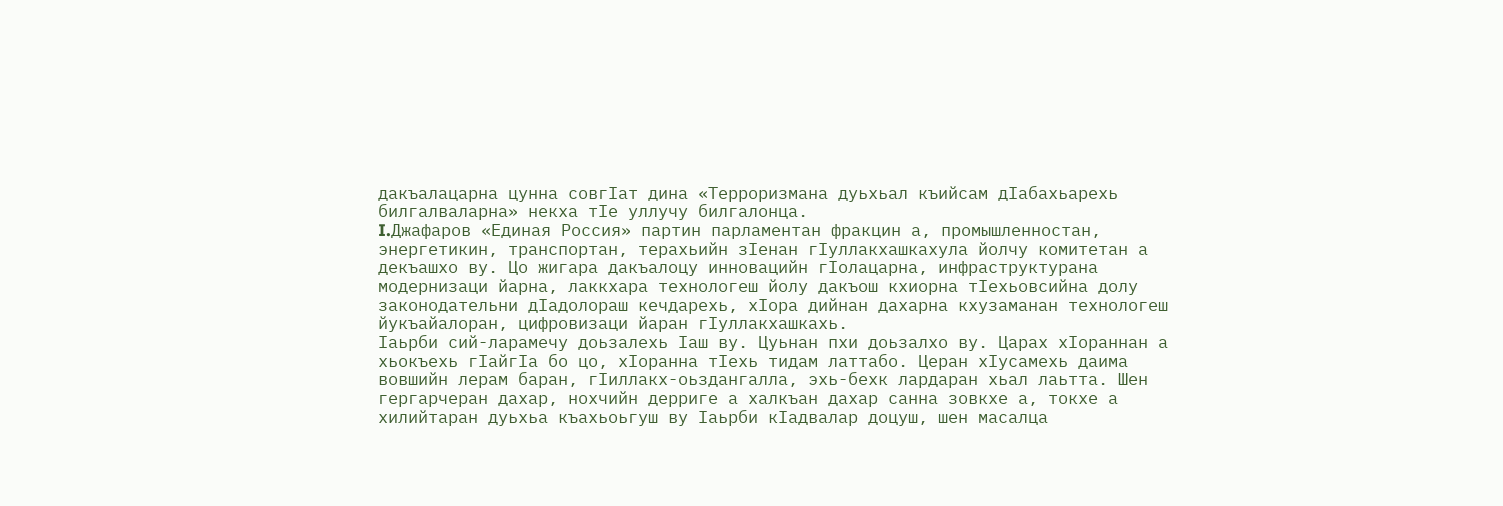дакъалацарна цунна совгIат дина «Терроризмана дуьхьал къийсам дIабахьарехь билгалваларна» некха тIе уллучу билгалонца.
I.Джафаров «Единая Россия» партин парламентан фракцин а, промышленностан, энергетикин, транспортан, терахьийн зIенан гIуллакхашкахула йолчу комитетан а декъашхо ву. Цо жигара дакъалоцу инновацийн гIолацарна, инфраструктурана модернизаци йарна, лаккхара технологеш йолу дакъош кхиорна тIехьовсийна долу законодательни дIадолораш кечдарехь, хIора дийнан дахарна кхузаманан технологеш йукъайалоран, цифровизаци йаран гIуллакхашкахь.
Iаьрби сий-ларамечу доьзалехь Iаш ву. Цуьнан пхи доьзалхо ву. Царах хIораннан а хьокъехь гIайгIа бо цо, хIоранна тIехь тидам латтабо. Церан хIусамехь даима вовшийн лерам баран, гIиллакх-оьздангалла, эхь-бехк лардаран хьал лаьтта. Шен гергарчеран дахар, нохчийн дерриге а халкъан дахар санна зовкхе а, токхе а хилийтаран дуьхьа къахьоьгуш ву Iаьрби кIадвалар доцуш, шен масалца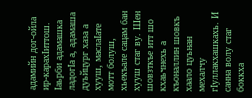адамийн дог-ойла ир-карахIиттош.
Iаьрби адамашка ладогIа а, адамаша дуьйцург хаза а хууш, маслаIате мотт болуш, хьекъале сацам бан хууш стаг ву. Шен шовзткъе итт шо кхаьчнехь а къоналлин шовкъ хаало цуьнан мехалчу гIуллакхашкахь. И санна волу стаг боккха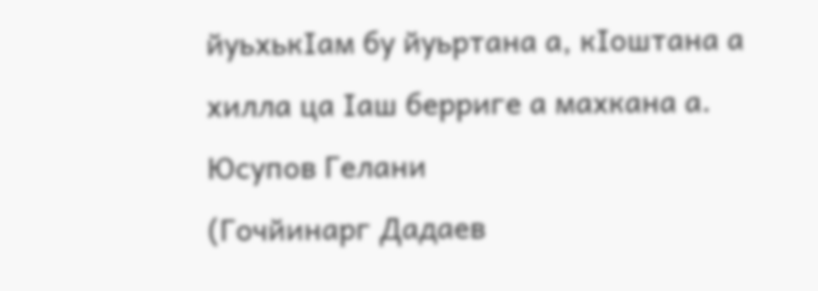йуьхькIам бу йуьртана а, кIоштана а хилла ца Iаш берриге а махкана а.
Юсупов Гелани
(Гочйинарг Дадаев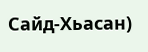Сайд-Хьасан)